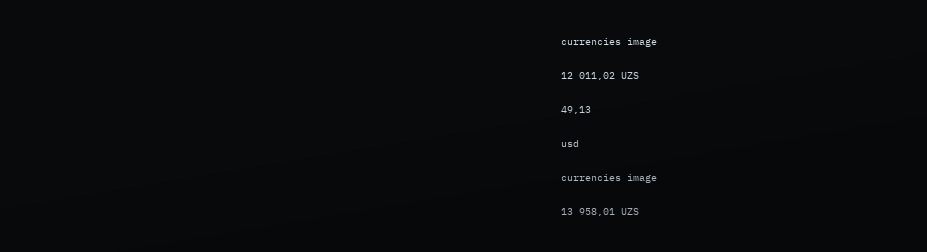currencies image

12 011,02 UZS

49,13

usd

currencies image

13 958,01 UZS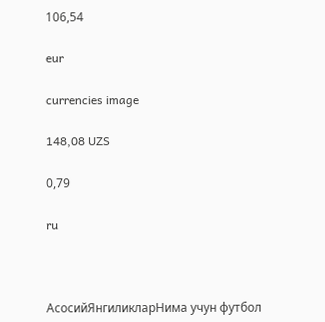106,54

eur

currencies image

148,08 UZS

0,79

ru



АсосийЯнгиликларНима учун футбол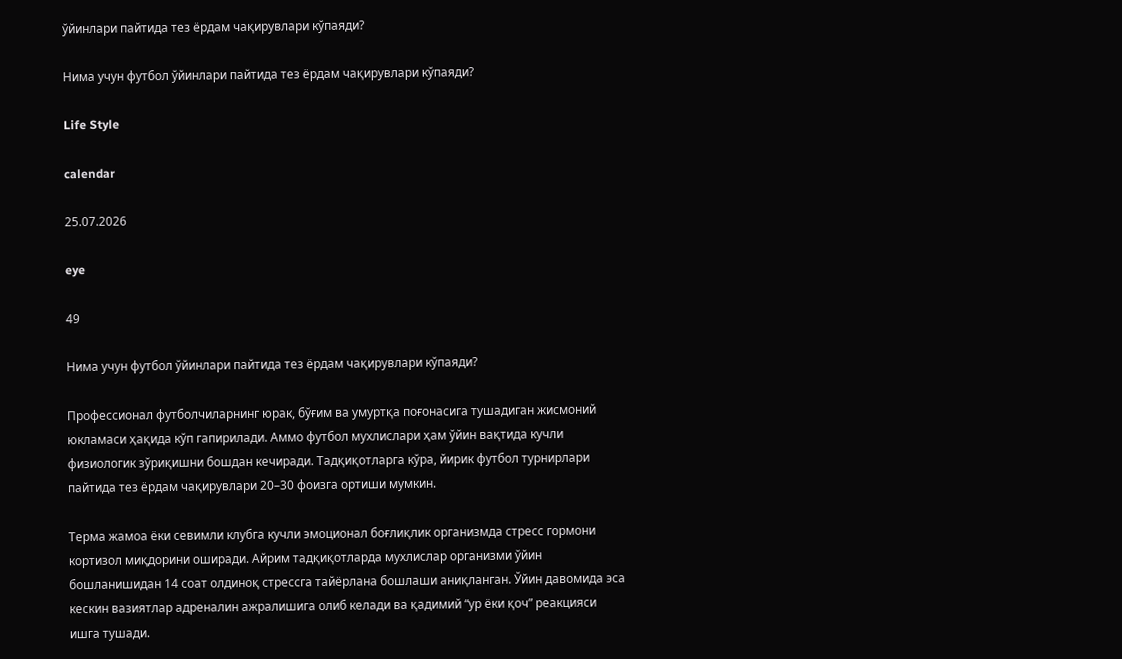ўйинлари пайтида тез ёрдам чақирувлари кўпаяди?

Нима учун футбол ўйинлари пайтида тез ёрдам чақирувлари кўпаяди?

Life Style

calendar

25.07.2026

eye

49

Нима учун футбол ўйинлари пайтида тез ёрдам чақирувлари кўпаяди?

Профессионал футболчиларнинг юрак, бўғим ва умуртқа поғонасига тушадиган жисмоний юкламаси ҳақида кўп гапирилади. Аммо футбол мухлислари ҳам ўйин вақтида кучли физиологик зўриқишни бошдан кечиради. Тадқиқотларга кўра, йирик футбол турнирлари пайтида тез ёрдам чақирувлари 20–30 фоизга ортиши мумкин.

Терма жамоа ёки севимли клубга кучли эмоционал боғлиқлик организмда стресс гормони кортизол миқдорини оширади. Айрим тадқиқотларда мухлислар организми ўйин бошланишидан 14 соат олдиноқ стрессга тайёрлана бошлаши аниқланган. Ўйин давомида эса кескин вазиятлар адреналин ажралишига олиб келади ва қадимий “ур ёки қоч” реакцияси ишга тушади.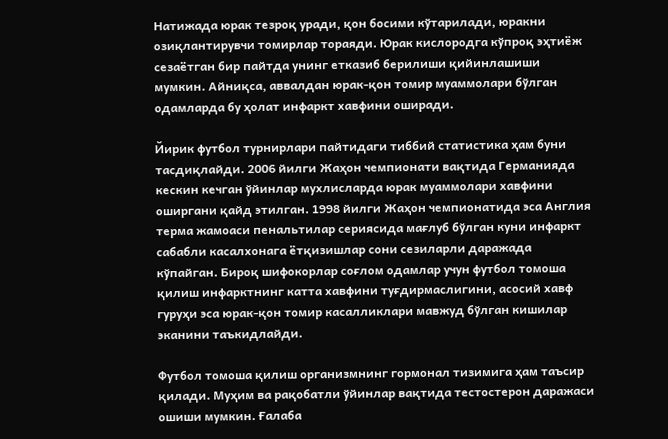Натижада юрак тезроқ уради, қон босими кўтарилади, юракни озиқлантирувчи томирлар тораяди. Юрак кислородга кўпроқ эҳтиёж сезаётган бир пайтда унинг етказиб берилиши қийинлашиши мумкин. Айниқса, аввалдан юрак-қон томир муаммолари бўлган одамларда бу ҳолат инфаркт хавфини оширади.

Йирик футбол турнирлари пайтидаги тиббий статистика ҳам буни тасдиқлайди. 2006 йилги Жаҳон чемпионати вақтида Германияда кескин кечган ўйинлар мухлисларда юрак муаммолари хавфини оширгани қайд этилган. 1998 йилги Жаҳон чемпионатида эса Англия терма жамоаси пенальтилар сериясида мағлуб бўлган куни инфаркт сабабли касалхонага ётқизишлар сони сезиларли даражада кўпайган. Бироқ шифокорлар соғлом одамлар учун футбол томоша қилиш инфарктнинг катта хавфини туғдирмаслигини, асосий хавф гуруҳи эса юрак-қон томир касалликлари мавжуд бўлган кишилар эканини таъкидлайди.

Футбол томоша қилиш организмнинг гормонал тизимига ҳам таъсир қилади. Муҳим ва рақобатли ўйинлар вақтида тестостерон даражаси ошиши мумкин. Ғалаба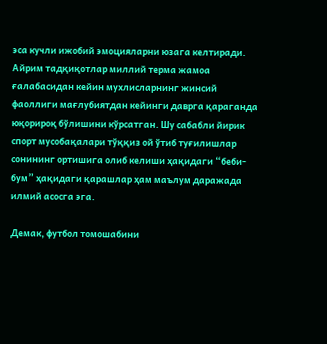эса кучли ижобий эмоцияларни юзага келтиради. Айрим тадқиқотлар миллий терма жамоа ғалабасидан кейин мухлисларнинг жинсий фаоллиги мағлубиятдан кейинги даврга қараганда юқорироқ бўлишини кўрсатган. Шу сабабли йирик спорт мусобақалари тўққиз ой ўтиб туғилишлар сонининг ортишига олиб келиши ҳақидаги “беби-бум” ҳақидаги қарашлар ҳам маълум даражада илмий асосга эга.

Демак, футбол томошабини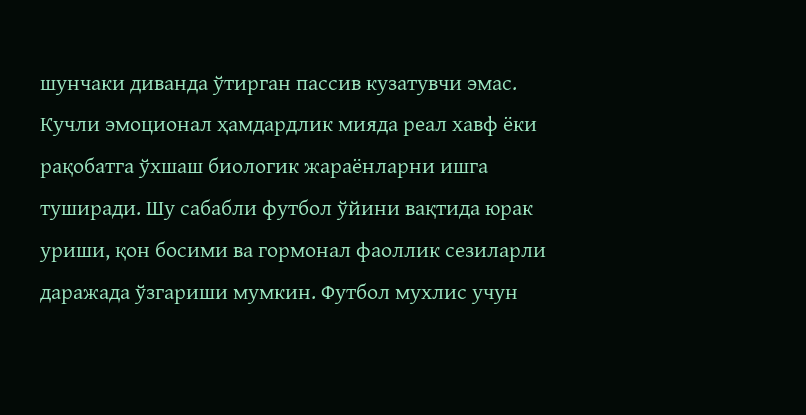шунчаки диванда ўтирган пассив кузатувчи эмас. Кучли эмоционал ҳамдардлик мияда реал хавф ёки рақобатга ўхшаш биологик жараёнларни ишга туширади. Шу сабабли футбол ўйини вақтида юрак уриши, қон босими ва гормонал фаоллик сезиларли даражада ўзгариши мумкин. Футбол мухлис учун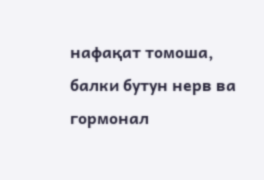нафақат томоша, балки бутун нерв ва гормонал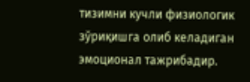тизимни кучли физиологик зўриқишга олиб келадиган эмоционал тажрибадир.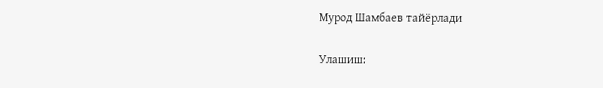Мурод Шамбаев тайёрлади

Улашиш: